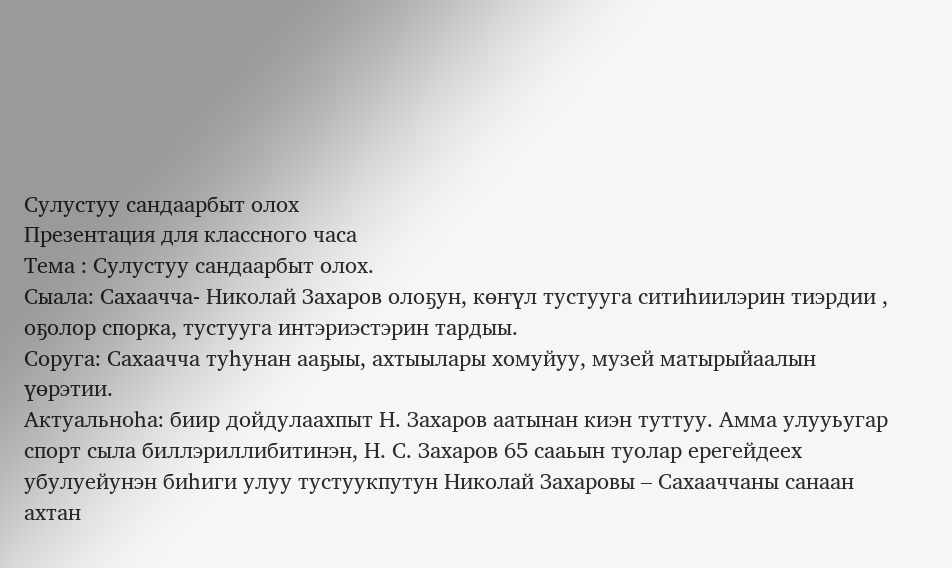Сулустуу сандаарбыт олох
Презентация для классного часа
Тема : Сулустуу сандаарбыт олох.
Сыала: Сахаачча- Николай Захаров олоҕун, көҥүл тустууга ситиһиилэрин тиэрдии , оҕолор спорка, тустууга интэриэстэрин тардыы.
Соруга: Сахаачча туһунан ааҕыы, ахтыылары хомуйуу, музей матырыйаалын үөрэтии.
Актуальноһа: биир дойдулаахпыт Н. Захаров аатынан киэн туттуу. Амма улууьугар спорт сыла биллэриллибитинэн, Н. С. Захаров 65 сааьын туолар ерегейдеех убулуейунэн биһиги улуу тустуукпутун Николай Захаровы – Сахааччаны санаан ахтан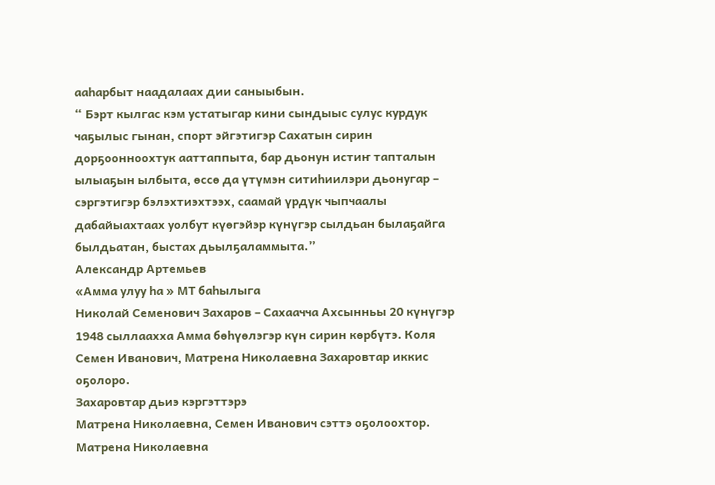ааһарбыт наадалаах дии саныыбын.
“ Бэрт кылгас кэм устатыгар кини сындыыс сулус курдук чаҕылыс гынан, спорт эйгэтигэр Сахатын сирин дорҕоонноохтук ааттаппыта, бар дьонун истиҥ тапталын ылыаҕын ылбыта, өссө да үтүмэн ситиһиилэри дьонугар – сэргэтигэр бэлэхтиэхтээх, саамай үрдүк чыпчаалы дабайыахтаах уолбут күөгэйэр күнүгэр сылдьан былаҕайга былдьатан, быстах дьылҕаламмыта.”
Александр Артемьев
«Амма улуу һа » МТ баһылыга
Николай Семенович Захаров – Сахаачча Ахсынньы 20 күнүгэр 1948 сыллаахха Амма бөһүөлэгэр күн сирин көрбүтэ. Коля Семен Иванович, Матрена Николаевна Захаровтар иккис оҕолоро.
Захаровтар дьиэ кэргэттэрэ
Матрена Николаевна, Семен Иванович сэттэ оҕолоохтор. Матрена Николаевна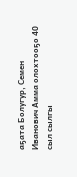аҕата Болугур, Семен Иванович Амма олохтооҕо 40 сыл сылгы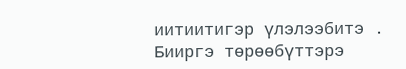иитиитигэр үлэлээбитэ .
Бииргэ төрөөбүттэрэ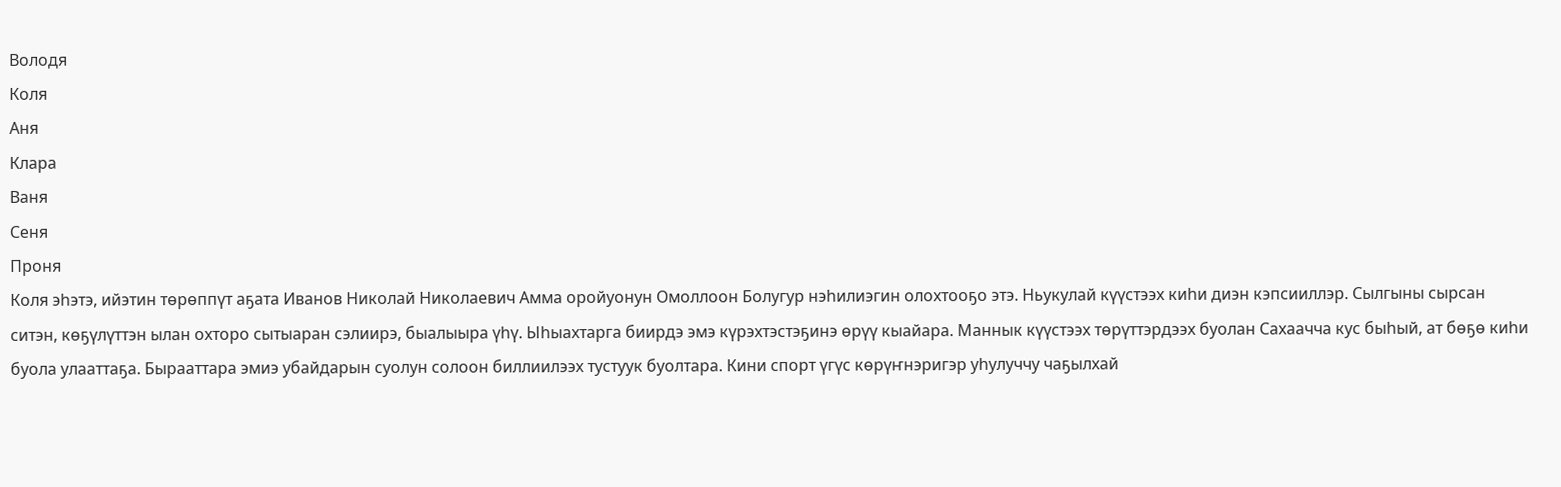Володя
Коля
Аня
Клара
Ваня
Сеня
Проня
Коля эһэтэ, ийэтин төрөппүт аҕата Иванов Николай Николаевич Амма оройуонун Омоллоон Болугур нэһилиэгин олохтооҕо этэ. Ньукулай күүстээх киһи диэн кэпсииллэр. Сылгыны сырсан ситэн, көҕүлүттэн ылан охторо сытыаран сэлиирэ, быалыыра үһү. Ыһыахтарга биирдэ эмэ күрэхтэстэҕинэ өрүү кыайара. Маннык күүстээх төрүттэрдээх буолан Сахаачча кус быһый, ат бөҕө киһи буола улааттаҕа. Бырааттара эмиэ убайдарын суолун солоон биллиилээх тустуук буолтара. Кини спорт үгүс көрүҥнэригэр уһулуччу чаҕылхай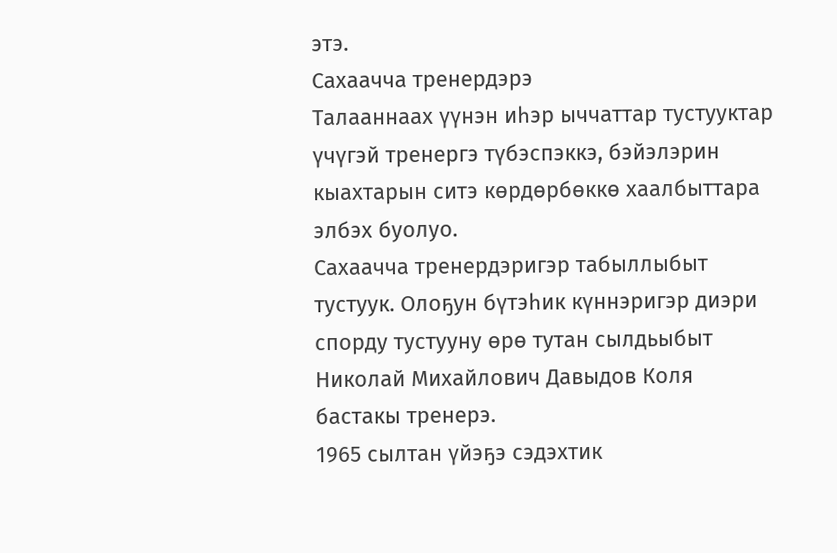этэ.
Сахаачча тренердэрэ
Талааннаах үүнэн иһэр ыччаттар тустууктар үчүгэй тренергэ түбэспэккэ, бэйэлэрин кыахтарын ситэ көрдөрбөккө хаалбыттара элбэх буолуо.
Сахаачча тренердэригэр табыллыбыт тустуук. Олоҕун бүтэһик күннэригэр диэри спорду тустууну өрө тутан сылдьыбыт Николай Михайлович Давыдов Коля бастакы тренерэ.
1965 сылтан үйэҕэ сэдэхтик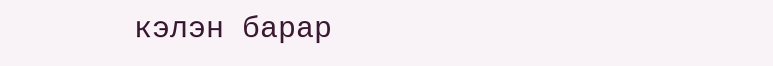кэлэн барар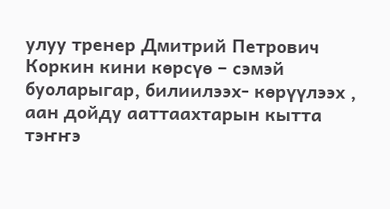улуу тренер Дмитрий Петрович Коркин кини көрсүө – сэмэй буоларыгар, билиилээх- көрүүлээх , аан дойду ааттаахтарын кытта тэҥҥэ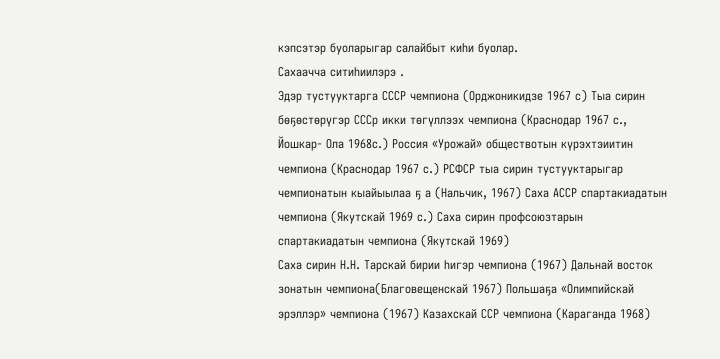кэпсэтэр буоларыгар салайбыт киһи буолар.
Сахаачча ситиһиилэрэ .
Эдэр тустууктарга СССР чемпиона (Орджоникидзе 1967 с) Тыа сирин бөҕөстөрүгэр СССр икки төгүллээх чемпиона (Краснодар 1967 с., Йошкар- Ола 1968с.) Россия «Урожай» обществотын күрэхтэиитин чемпиона (Краснодар 1967 с.) РСФСР тыа сирин тустууктарыгар чемпионатын кыайыылаа ҕ а (Нальчик, 1967) Саха АССР спартакиадатын чемпиона (Якутскай 1969 с.) Саха сирин профсоюзтарын спартакиадатын чемпиона (Якутскай 1969)
Саха сирин Н.Н. Тарскай бирии һигэр чемпиона (1967) Дальнай восток зонатын чемпиона(Благовещенскай 1967) Польшаҕа «Олимпийскай эрэллэр» чемпиона (1967) Казахскай ССР чемпиона (Караганда 1968)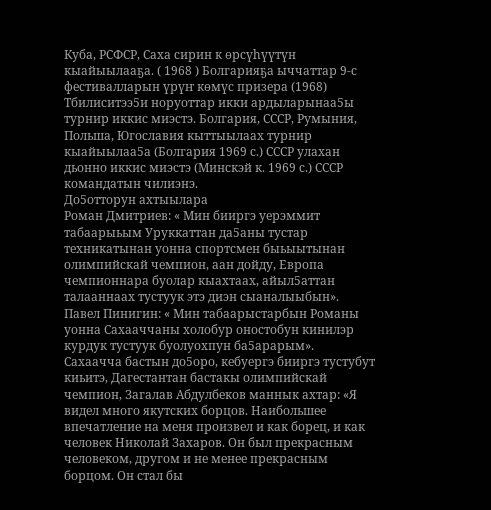Куба, РСФСР, Саха сирин к өрсүһүүтүн кыайыылааҕа. ( 1968 ) Болгарияҕа ыччаттар 9-с фестивалларын үрүҥ көмүс призера (1968) Тбилиситээ5и норуоттар икки ардыларынаа5ы турнир иккис миэстэ. Болгария, СССР, Румыния, Польша, Югославия кыттыылаах турнир кыайыылаа5а (Болгария 1969 с.) СССР улахан дьонно иккис миэстэ (Минскэй к. 1969 с.) СССР командатын чилиэнэ.
До5отторун ахтыылара
Роман Дмитриев: « Мин бииргэ уерэммит табаарыьым Уруккаттан да5аны тустар техникатынан уонна спортсмен быьыытынан олимпийскай чемпион, аан дойду, Европа чемпионнара буолар кыахтаах, айыл5аттан талааннаах тустуук этэ диэн сыаналыыбын».
Павел Пинигин: « Мин табаарыстарбын Романы уонна Сахааччаны холобур оностобун кинилэр курдук тустуук буолуохпун ба5арарым».
Сахаачча бастын до5оро, кебуергэ бииргэ тустубут киьитэ, Дагестантан бастакы олимпийскай чемпион, Загалав Абдулбеков маннык ахтар: «Я видел много якутских борцов. Наибольшее впечатление на меня произвел и как борец, и как человек Николай Захаров. Он был прекрасным человеком, другом и не менее прекрасным борцом. Он стал бы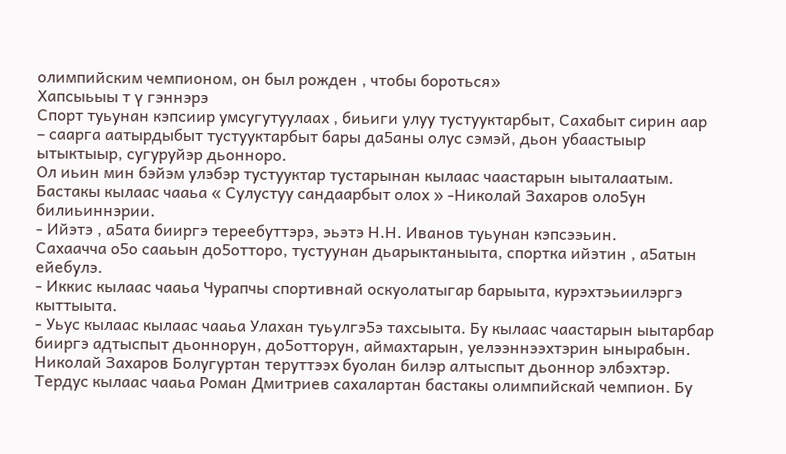олимпийским чемпионом, он был рожден , чтобы бороться»
Хапсыьыы т ү гэннэрэ
Спорт туьунан кэпсиир умсугутуулаах , биьиги улуу тустууктарбыт, Сахабыт сирин аар – саарга аатырдыбыт тустууктарбыт бары да5аны олус сэмэй, дьон убаастыыр ытыктыыр, сугуруйэр дьонноро.
Ол иьин мин бэйэм улэбэр тустууктар тустарынан кылаас чаастарын ыыталаатым.
Бастакы кылаас чааьа « Сулустуу сандаарбыт олох » -Николай Захаров оло5ун билиьиннэрии.
- Ийэтэ , а5ата бииргэ тереебуттэрэ, эьэтэ Н.Н. Иванов туьунан кэпсээьин.
Сахаачча о5о сааьын до5отторо, тустуунан дьарыктаныыта, спортка ийэтин , а5атын ейебулэ.
- Иккис кылаас чааьа Чурапчы спортивнай оскуолатыгар барыыта, курэхтэьиилэргэ кыттыыта.
- Уьус кылаас кылаас чааьа Улахан туьулгэ5э тахсыыта. Бу кылаас чаастарын ыытарбар бииргэ адтыспыт дьоннорун, до5отторун, аймахтарын, уелээннээхтэрин ынырабын. Николай Захаров Болугуртан теруттээх буолан билэр алтыспыт дьоннор элбэхтэр.
Тердус кылаас чааьа Роман Дмитриев сахалартан бастакы олимпийскай чемпион. Бу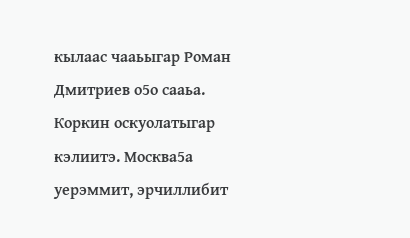кылаас чааьыгар Роман Дмитриев о5о сааьа. Коркин оскуолатыгар кэлиитэ. Москва5а уерэммит, эрчиллибит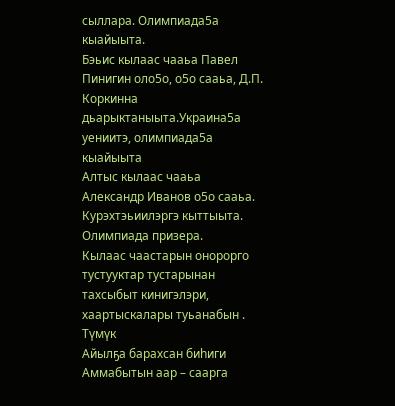сыллара. Олимпиада5а кыайыыта.
Бэьис кылаас чааьа Павел Пинигин оло5о, о5о сааьа, Д.П. Коркинна дьарыктаныыта.Украина5а уениитэ, олимпиада5а кыайыыта
Алтыс кылаас чааьа Александр Иванов о5о сааьа. Курэхтэьиилэргэ кыттыыта. Олимпиада призера.
Кылаас чаастарын онорорго тустууктар тустарынан тахсыбыт кинигэлэри, хаартыскалары туьанабын .
Түмүк
Айылҕа барахсан биһиги Аммабытын аар – саарга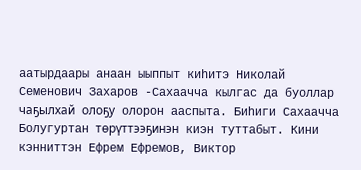аатырдаары анаан ыыппыт киһитэ Николай Семенович Захаров -Сахаачча кылгас да буоллар чаҕылхай олоҕу олорон ааспыта. Биһиги Сахаачча Болугуртан төрүттээҕинэн киэн туттабыт. Кини кэнниттэн Ефрем Ефремов, Виктор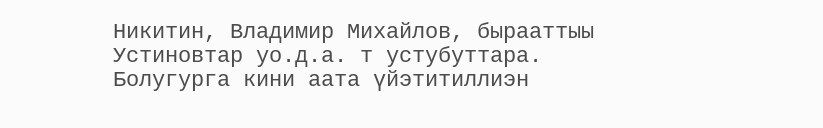Никитин, Владимир Михайлов, бырааттыы Устиновтар уо.д.а. т устубуттара. Болугурга кини аата үйэтитиллиэн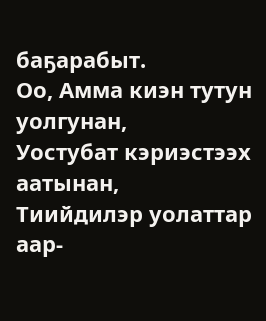баҕарабыт.
Оо, Амма киэн тутун уолгунан,
Уостубат кэриэстээх аатынан,
Тиийдилэр уолаттар аар-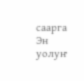саарга
Эн уолуҥ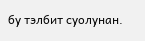бу тэлбит суолунан.